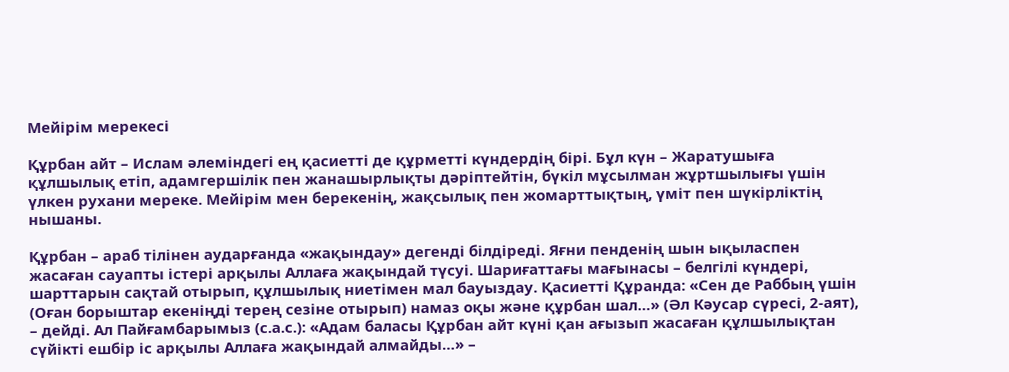Мейірім мерекесі

Құрбан айт – Ислам әлеміндегі ең қасиетті де құрметті күндердің бірі. Бұл күн – Жаратушыға құлшылық етіп, адамгершілік пен жанашырлықты дәріптейтін, бүкіл мұсылман жұртшылығы үшін үлкен рухани мереке. Мейірім мен берекенің, жақсылық пен жомарттықтың, үміт пен шүкірліктің нышаны.

Құрбан – араб тілінен аударғанда «жақындау» дегенді білдіреді. Яғни пенденің шын ықыласпен жасаған сауапты істері арқылы Аллаға жақындай түсуі. Шариғаттағы мағынасы – белгілі күндері, шарттарын сақтай отырып, құлшылық ниетімен мал бауыздау. Қасиетті Құранда: «Сен де Раббың үшін (Оған борыштар екеніңді терең сезіне отырып) намаз оқы және құрбан шал…» (Әл Кәусар сүресі, 2-аят), – дейді. Ал Пайғамбарымыз (с.а.с.): «Адам баласы Құрбан айт күні қан ағызып жасаған құлшылықтан сүйікті ешбір іс арқылы Аллаға жақындай алмайды…» –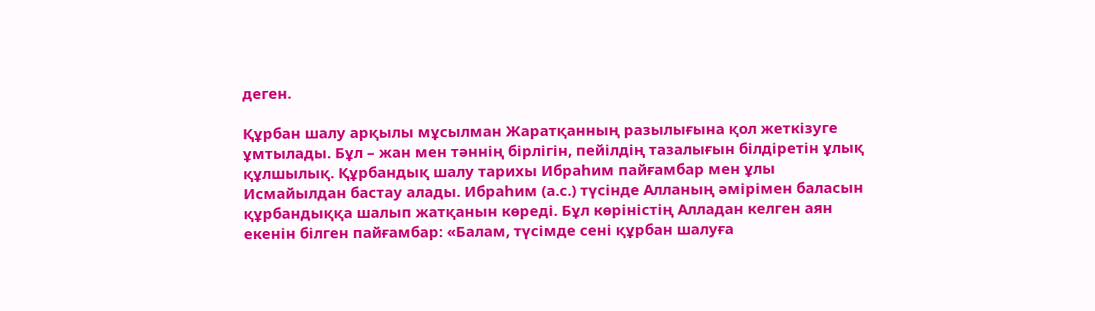деген.

Құрбан шалу арқылы мұсылман Жаратқанның разылығына қол жеткізуге ұмтылады. Бұл – жан мен тәннің бірлігін, пейілдің тазалығын білдіретін ұлық құлшылық. Құрбандық шалу тарихы Ибраһим пайғамбар мен ұлы Исмайылдан бастау алады. Ибраһим (а.с.) түсінде Алланың әмірімен баласын құрбандыққа шалып жатқанын көреді. Бұл көріністің Алладан келген аян екенін білген пайғамбар: «Балам, түсімде сені құрбан шалуға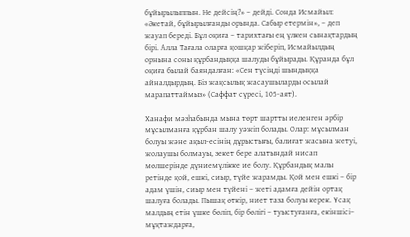бұйырылыппын. Не дейсің?» – дейді. Сонда Исмайыл: «Әкетай, бұйырылғанды орында. Сабыр етермін», – деп жауап береді. Бұл оқиға – тарихтағы ең үлкен сынақтардың бірі. Алла Тағала оларға қошқар жіберіп, Исмайылдың орнына соны құрбандыққа шалуды бұйырады. Құранда бұл оқиға былай баяндалған: «Сен түсіңді шындыққа айналдырдың. Біз жақсылық жасаушыларды осылай марапаттаймыз» (Саффат сүресі, 105-аят).

Ханафи мәзһабында мына төрт шартты иеленген әрбір мұсылманға құрбан шалу уәжіп болады. Олар: мұсылман болуы және ақыл-есінің дұрыстығы, балиғат жасына жетуі, жолаушы болмауы, зекет бере алатындай нисап мөлшерінде дүниемүлікке ие болу. Құрбандық малы ретінде қой, ешкі, сиыр, түйе жарамды. Қой мен ешкі – бір адам үшін, сиыр мен түйені – жеті адамға дейін ортақ шалуға болады. Пышақ өткір, ниет таза болуы керек. Ұсақ малдың етін үшке бөліп, бір бөлігі – туыстуғанға, екіншісі– мұқтаждарға,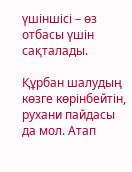үшіншісі – өз отбасы үшін сақталады.

Құрбан шалудың көзге көрінбейтін, рухани пайдасы да мол. Атап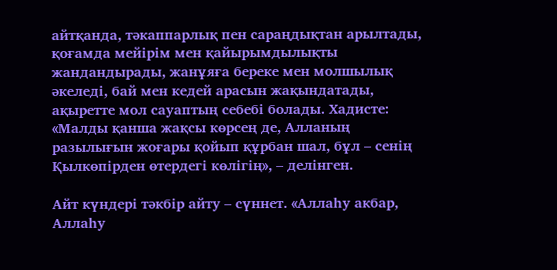айтқанда, тәкаппарлық пен сараңдықтан арылтады, қоғамда мейірім мен қайырымдылықты жандандырады, жанұяға береке мен молшылық әкеледі, бай мен кедей арасын жақындатады, ақыретте мол сауаптың себебі болады. Хадисте: «Малды қанша жақсы көрсең де, Алланың разылығын жоғары қойып құрбан шал, бұл – сенің Қылкөпірден өтердегі көлігің», – делінген.

Айт күндері тәкбір айту – сүннет. «Аллаһу акбар, Аллаһу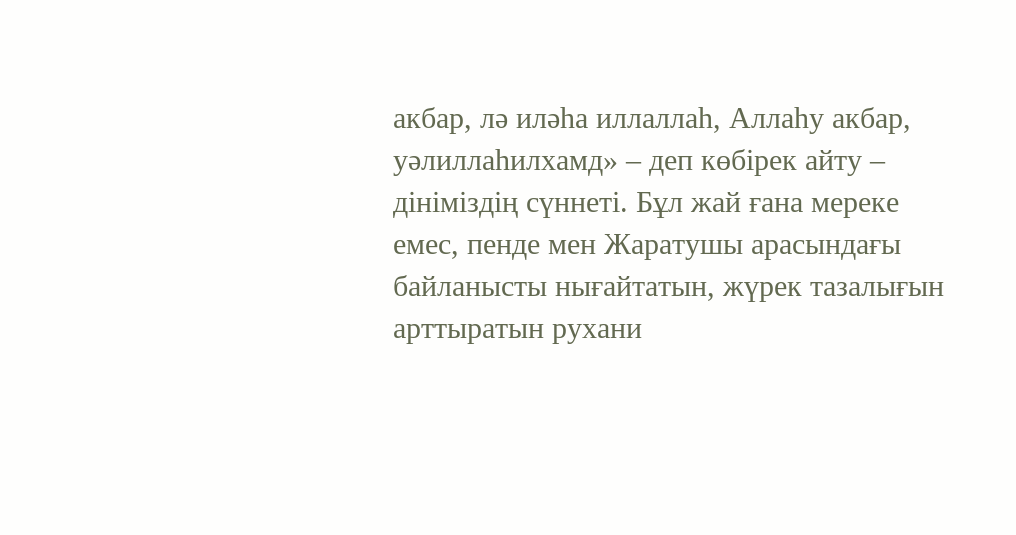акбар, лә иләһа иллаллаһ, Аллаһу акбар, уәлиллаһилхамд» – деп көбірек айту – дініміздің сүннеті. Бұл жай ғана мереке емес, пенде мен Жаратушы арасындағы байланысты нығайтатын, жүрек тазалығын арттыратын рухани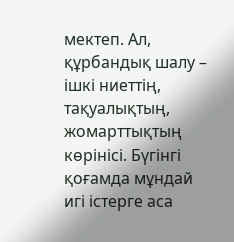мектеп. Ал, құрбандық шалу – ішкі ниеттің, тақуалықтың, жомарттықтың көрінісі. Бүгінгі қоғамда мұндай игі істерге аса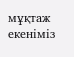мұқтаж екеніміз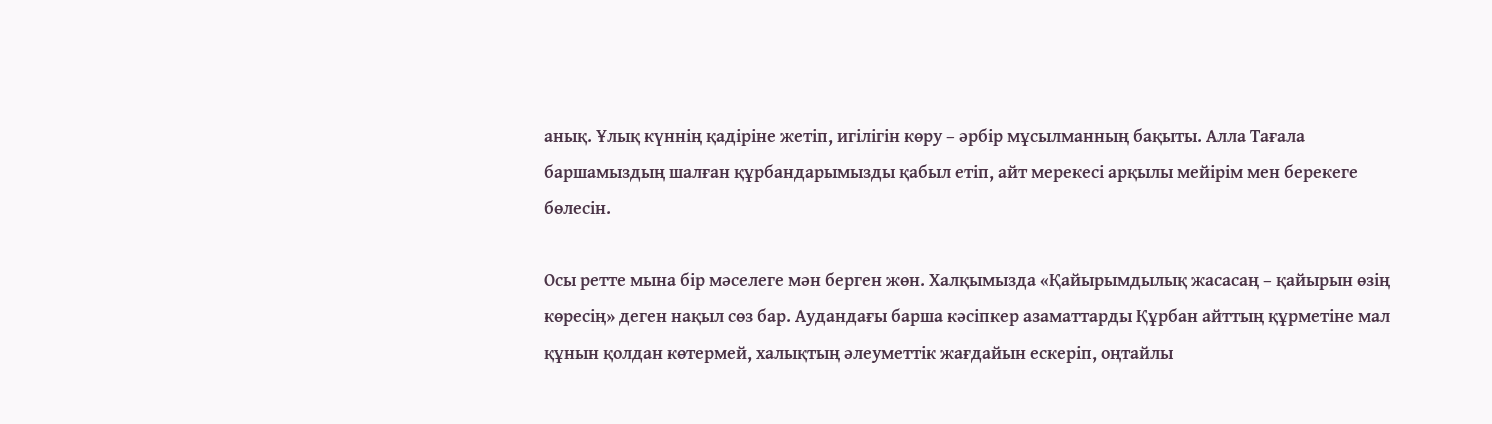анық. Ұлық күннің қадіріне жетіп, игілігін көру – әрбір мұсылманның бақыты. Алла Тағала баршамыздың шалған құрбандарымызды қабыл етіп, айт мерекесі арқылы мейірім мен берекеге бөлесін.

Осы ретте мына бір мәселеге мән берген жөн. Халқымызда «Қайырымдылық жасасаң – қайырын өзің көресің» деген нақыл сөз бар. Аудандағы барша кәсіпкер азаматтарды Құрбан айттың құрметіне мал құнын қолдан көтермей, халықтың әлеуметтік жағдайын ескеріп, оңтайлы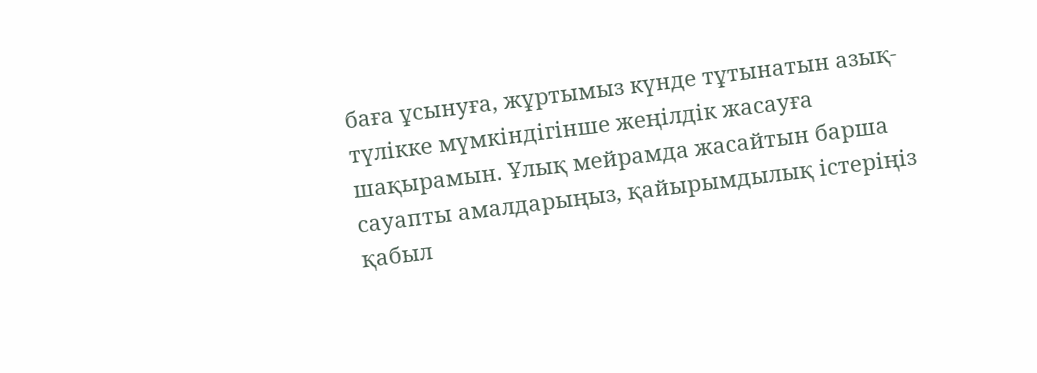баға ұсынуға, жұртымыз күнде тұтынатын азық-түлікке мүмкіндігінше жеңілдік жасауға шақырамын. Ұлық мейрамда жасайтын барша сауапты амалдарыңыз, қайырымдылық істеріңіз қабыл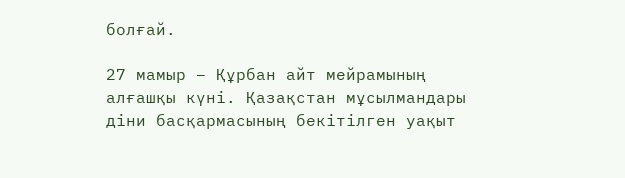болғай.

27 мамыр – Құрбан айт мейрамының алғашқы күні. Қазақстан мұсылмандары діни басқармасының бекітілген уақыт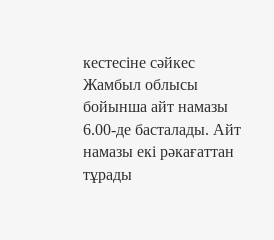кестесіне сәйкес Жамбыл облысы бойынша айт намазы 6.00-де басталады. Айт намазы екі рәкағаттан тұрады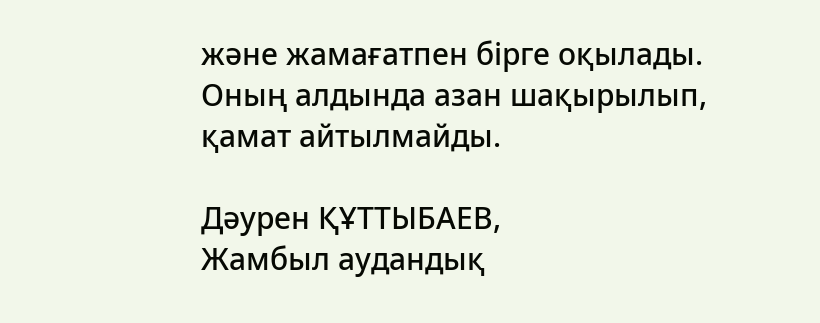және жамағатпен бірге оқылады. Оның алдында азан шақырылып, қамат айтылмайды.

Дәурен ҚҰТТЫБАЕВ,
Жамбыл аудандық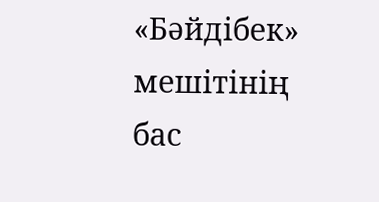«Бәйдібек» мешітінің бас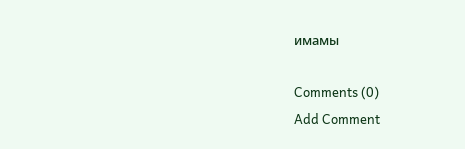имамы

Comments (0)
Add Comment